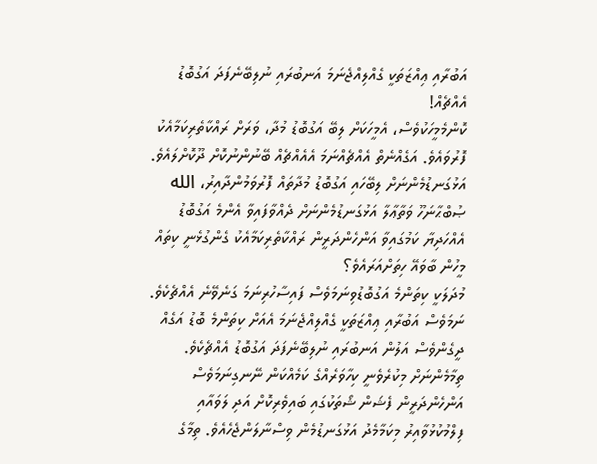އަބުރާއި ޢިއްޒަތަކީ ގެއްލިއްޖެނަމަ އަނބުރައި ނުލިބޭނެފަދަ އަގުބޮޑު އެއްޗެއް!
ކޮންމެމީހަކުވެސް، އެމީހަކަށް ލިބޭ އަގުބޮޑު މުދާ، ވަރަށް ރައްކާތެރިކަމާއެކު ފޮރުވައެވެ. އަގެއްނެތް އެއްޗެއްނަމަ އެއެއްޗެއް ބޭނުންނުކޮށް ދޫކޮށްލައެވެ. އަޅުގަނޑުމެންނަށް ލިބޭހައި އަގުބޮޑު މުދާތައް ފޮރުވަމުންދާއިރު، الله ޞުބްޙާނަހޫ ވަތާޢާލާ އަޅުގަނޑުމެންނަށް ދެއްވާފައިވާ އެންމެ އަގުބޮޑު އެއްހަދިޔާ ކަމުގައިވާ އަންހެންދަރީން ރައްކާތެރިކަމާއެކު ގެންގުޅެނީ ކިތައް މީހުން ބާވައޭ ހިތަށްއަރައެވެ؟
މުދަލަކީ ކިތަންމެ އަގުބޮޑުވިނަމަވެސް ފައިސާހުރިނަމަ ގަނެވޭނެ އެއްޗެކެވެ. ނަމަވެސް އަބުރާއި ޢިއްޒަތަކީ ގެއްލިއްޖެނަމަ އެއަށް ކިތަންމެ ބޮޑު އަގެއް ދީގެންވެސް އަލުން އަނބުރައި ނުލިބޭނެފަދަ އަގުބޮޑު އެއްޗެކެވެ. ތިމާމެންނަށް މިކުރެވެނީ ކިހާވަރެއްގެ ކަމެއްކަން ނޭނގިނަމަވެސް އަންހެންދަރީން ފެޝަން ޝޯތަކުގައި ބައިވެރިކޮށް އަދި ލަވައާއި ފިލްމުކުޅުވާއިރު މިކަމާމެދު އަޅުގަނޑުމެން ވިސްނާލަންޖެހެއެވެ. ތިމާގެ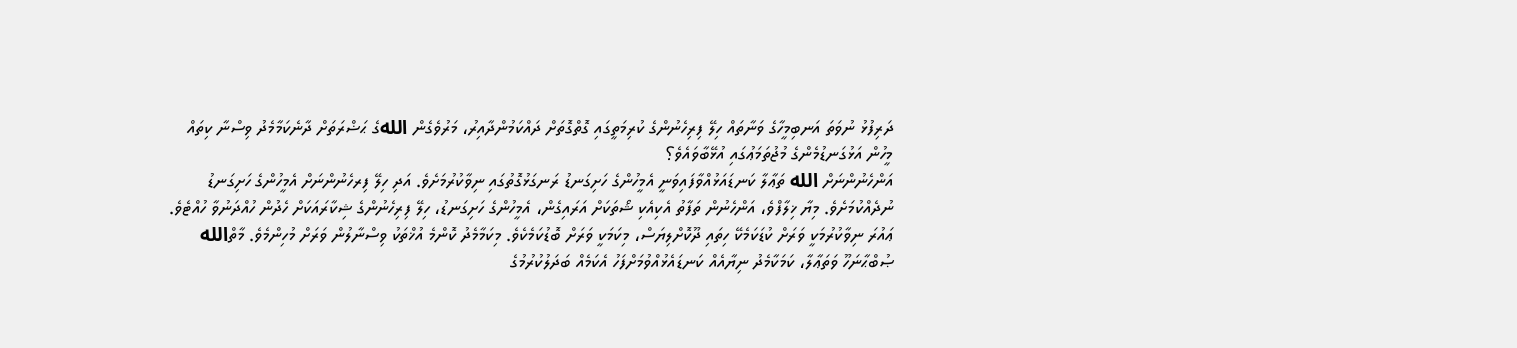ދަރިފުޅު ނުވަތަ އަނބިމީހާގެ ވަނާތައް ހިލޭ ފިރިހެނުންގެ ކުރިމަތީގައި ގޮތްގޮތަށް ދައްކަމުންދާއިރު، މަރުވެގެން اللهގެ ޙަޟްރަތަށް ދާނެކަމާމެދު ވިސްނާ ކިތައް މީހުން އަޅުގަނޑުމެންގެ މުޖުތަމަޢުގައި އުޅޭބާވައެވެ؟
އަންހެނުންނަށް الله ތަޢާލާ ކަނޑައަޅުއްވާފައިވަނީ އެމީހުންގެ ހަށިގަނޑު ރަނގަޅުގޮތުގައި ނިވާކުރުމަށެވެ. އަދި ހިލޭ ފިރހެނުންނަށް އެމީހުންގެ ހަށިގަނޑު ނުދެއްކުމަށެވެ. މިޔާ ޚިލާފްވެ، އަންހެނުން ތަފާތު އެކިއެކި ޝޯތަކަށް އަރައިގެން، އެމީހުންގެ ހަށިގަނޑު، ހިލޭ ފިރިހެނުންގެ ޝިކާރައަކަށް ހެދުން ހުއްދަނުވާ ހުއްޓެވެ.
ޢައުރަ ނިވާކުރުމަކީ ވަރަށް ކުޑަކަމެކޭ ހިތައި ދޫކޮށްލިޔަސް، މިކަމަކީ ވަރަށް ބޮޑުކަމެކެވެ. މިކަމާމެދު ކޮންމެ އުޚްތަކު ވިސްނާލުން ވަރަށް މުހިންމެވެ. މާތްالله ޞުބްޙާނަހޫ ވަތަޢާލާ، ކަމަކާމެދު ނިޔާއެއް ކަނޑައެޅުއްވުމަށްފަހު އެކަމެއް ބަދަލުކުރުމުގެ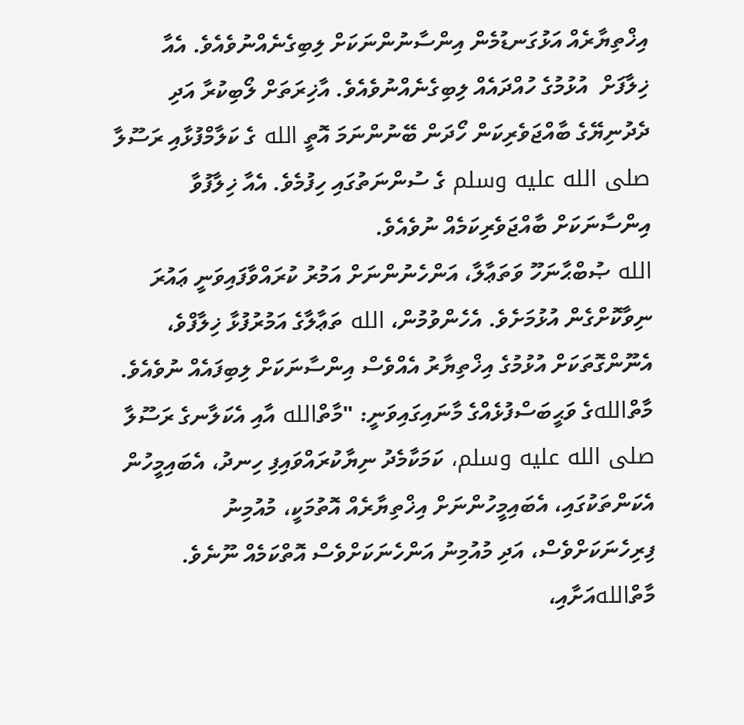އިޚްތިޔާރެއް އަޅުގަނޑުމެން އިންސާނުންނަކަށް ލިބިގެނެއްނުވެއެވެ. އެއާ ޚިލާފަށް  އުޅުމުގެ ހުއްދައެއް ލިބިގެނެއްނުވެއެވެ. އާޚިރަތަށް ލޯބިކުރާ އަދި ދެދުނިޔޭގެ ބާއްޖަވެރިކަން ހޯދަން ބޭނުންނަމަ އޮތީ الله ގެ ކަލާމްފުޅާއި ރަސޫލާ صلى الله عليه وسلم ގެ ސުންނަތުގައި ހިފުމެވެ. އެއާ ޚިލާފުވާ އިންސާނަކަށް ބާއްޖަވެރިކަމެއް ނުވެއެވެ.
الله ޞުބްޙާނަހޫ ވަތަޢާލާ، އަންހެނުންނަށް އަމުރު ކުރައްވާފައިވަނީ ޢައުރަ ނިވާކޮށްގެން އުޅުމަށެވެ. އެހެންވުމުން، الله ތަޢާލާގެ އަމުރުފުޅާ ޚިލާފްވެ، އެނޫންގޮތަކަށް އުޅުމުގެ އިޚްތިޔާރު އެއްވެސް އިންސާނަކަށް ލިބިފައެއް ނުވެއެވެ. މާތްاللهގެ ވަޙީބަސްފުޅެއްގެ މާނައިގައިވަނީ: "މާތްالله އާއި އެކަލާނގެ ރަސޫލާ صلى الله عليه وسلم، ކަމަކާމެދު ނިޔާކުރައްވައިފި ހިނދު، އެބައިމީހުން އެކަންތަކުގައި، އެބައިމީހުންނަށް އިޚްތިޔާރެއް އޮތުމަކީ، މުއުމިނު ފިރިހެނަކަށްވެސް، އަދި މުއުމިނު އަންހެނަކަށްވެސް އޮތްކަމެއް ނޫނެވެ. މާތްاللهއަށާއި،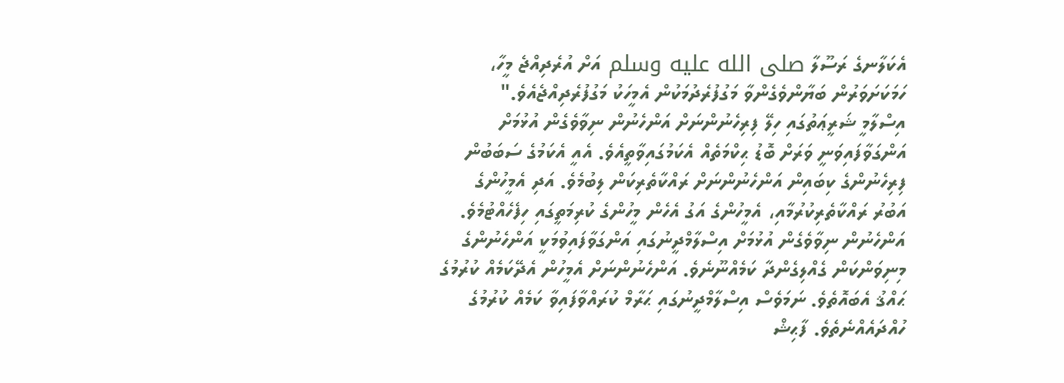އެކަލާނގެ ރަސޫލާ صلى الله عليه وسلم އަށް އުރެދިއްޖެ މީހާ، ހަމަކަށަވަރުން ބަޔާންވެގެންވާ މަގުފުރެދުމަކުން އެމީހަކު މަގުފުރެދިއްޖެއެވެ."
އިސްލާމީ ޝަރީޢަތުގައި ހިލޭ ފިރިހެނުންނަށް އަންހެނުން ނިވާވެގެން އުޅުމަށް އަންގަވާފައިވަނީ ވަރަށް ބޮޑު ޙިކްމަތެއް އެކަމުގައިވާތީއެވެ. އެއީ އެކަމުގެ ސަބަބުން ފިރިހެނުންގެ ކިބައިން އަންހެނުންނަށް ރައްކާތެރިކަން ލިބުމެވެ. އަދި އެމީހުންގެ އަބުރު ރައްކާތެރިކުރުމާއި، އެމީހުންގެ އަގު އެހެން މީހުންގެ ކުރިމަތީގައި ހިފެހެއްޓުމެވެ. އަންހެނުން ނިވާވެގެން އުޅުމަށް އިސްލާމްދީނުގައި އަންގަވާފައިވުމަކީ އަންހެނުންގެ މިނިވަންކަން ގެއްލިގެންދާ ކަމެއްނޫނެވެ. އަންހެނުންނަށް އެމީހުން އެދޭކަމެއް ކުރުމުގެ ޙައްޤު އެބައޮތެވެ. ނަމަވެސް އިސްލާމްދީނުގައި ޙަރާމް ކުރައްވާފައިވާ ކަމެއް ކުރުމުގެ ހުއްދައެއްނެތެވެ. ފާޙިޝް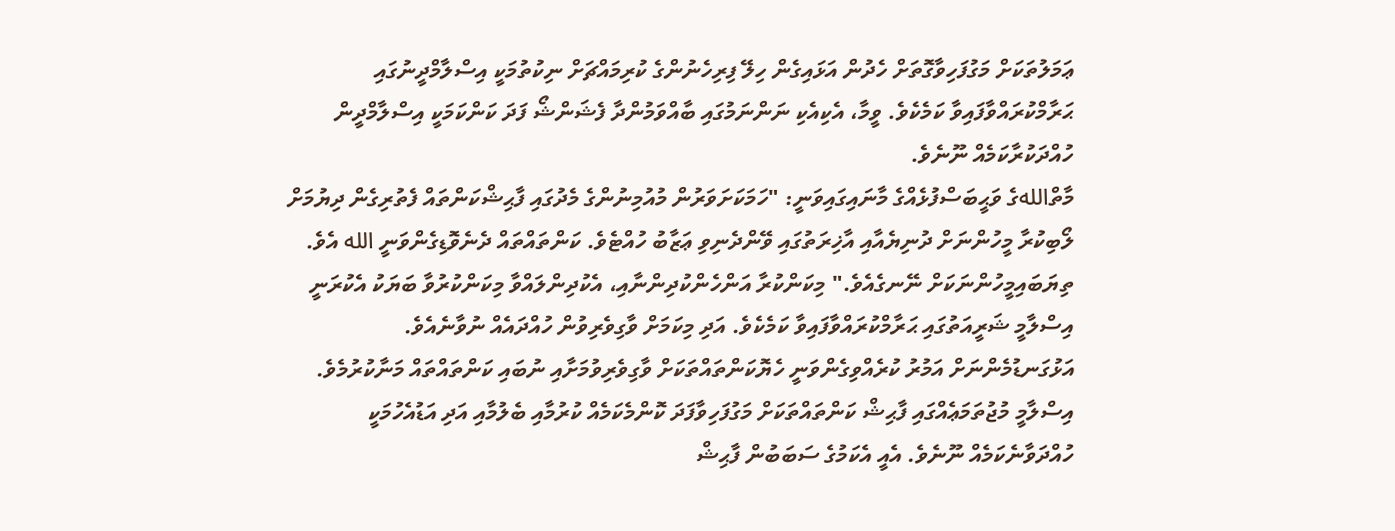ޢަމަލުތަކަށް މަގުފަހިވާގޮތަށް ހެދުން އަޅައިގެން ހިލޭ ފިރިހެނުންގެ ކުރިމައްޗަށް ނިކުތުމަކީ އިސްލާމްދީނުގައި ޙަރާމްކުރައްވާފައިވާ ކަމެކެވެ. ވީމާ، އެކިއެކި ނަންނަމުގައި ބާއްވަމުންދާ ފެޝަންޝޯ ފަދަ ކަންކަމަކީ އިސްލާމްދީން ހުއްދަކުރާކަމެއް ނޫނެވެ.
މާތްاللهގެ ވަޙީބަސްފުޅެއްގެ މާނައިގައިވަނީ: "ހަމަކަށަވަރުން މުއުމިނުންގެ މެދުގައި ފާޙިޝްކަންތައް ފެތުރިގެން ދިޔުމަށް ލޯބިކުރާ މީހުންނަށް ދުނިޔެއާއި އާޚިރަތުގައި ވޭންދެނިވި ޢަޒާބު ހުއްޓެވެ. ކަންތައްތައް ދެނެވޮޑިގެންވަނީ الله އެވެ. ތިޔަބައިމީހުންނަކަށް ނޭނގެއެވެ." މިކަންކުރާ އަންހެންކުދިންނާއި، އެކުދިންލައްވާ މިކަންކުރުވާ ބަޔަކު އެކުރަނީ އިސްލާމީ ޝަރީއަތުގައި ޙަރާމްކުރައްވާފައިވާ ކަމެކެވެ. އަދި މިކަމަށް ވާގިވެރިވުން ހުއްދައެއް ނުވާނެއެވެ. އަޅުގަނޑުމެންނަށް އަމުރު ކުރެއްވިގެންވަނީ ހެޔޮކަންތައްތަކަށް ވާގިވެރިވުމަށާއި ނުބައި ކަންތައްތައް މަނާކުރުމެވެ. އިސްލާމީ މުޖުތަމަޢެއްގައި ފާޙިޝް ކަންތައްތަކަށް މަގުފަހިވާފަދަ ކޮންމެކަމެއް ކުރުމާއި ބެލުމާއި އަދި އަޑުއެހުމަކީ ހުއްދަވާނެކަމެއް ނޫނެވެ. އެއީ އެކަމުގެ ސަބަބުން ފާޙިޝް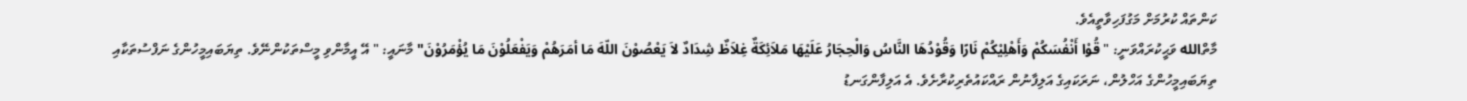ކަންތައް ކުރުމަށް މަގުފަހިވާތީއެވެ.
މާތްالله ވަޙީކުރައްވަނީ: " قُوْا أَنْفُسَكُمْ وَأَهْلِيْكُمْ نَارًا وَقُوْدُهَا النَّاسُ وَالْحِجَارُ عَلَيْهَا مَلاَئِكَةٌ غِلاَظٌ شِدَادٌ لاَ يَعْصُوْنَ اللّهَ مَا أمَرَهُمْ وَيَفْعَلُوْنَ مَا يُؤْمَرُوْنَ" މާނައީ: " އޭ އީމާންވި މީސްތަކުންނޭވެ. ތިޔަބައިމީހުންގެ ނަފްސުތަކާއި ތިޔަބައިމީހުންގެ އަހްލުން، ނަރަކައިގެ އަލިފާނުން ރައްކައުތެރިކުރާށެވެ. އެ އަލިފާންގަނޑު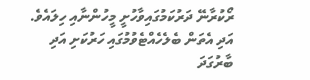ރޯކުރާނޭ ދަރުކަމުގައިވާހުށީ މީހުންނާއި ހިލައެވެ. އަދި އެތަން ބެލެހެއްޓެވުމުގައި ހަރުކަށި އަދި ބާރުގަދަ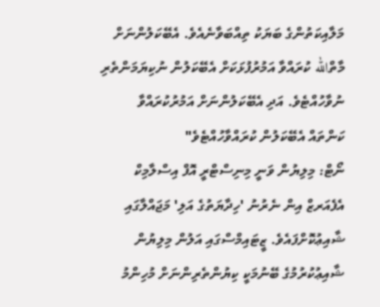މަލާއިކަތުންގެ ބަޔަކު ތިއްބަވާނެއެވެ. އެބޭކަލުންނަށް މާތްالله ކުރައްވާ އަމުރުފުޅަކަށް އެބޭކަލުން ނުކިޔަމަންތެރި ނުވާހުއްޓެވެ. އަދި އެބޭކަލުންނަށް އަމުރުކުރައްވާ ކަންތައް އެބޭކަލުން ކުރައްވާހުއްޓެވެ"
ނޯޓް: މިލިޔުން ވަނީ މިނިސްޓްރީ އޮފް އިސްލާމިކް އެފެއަރޒް އިން ނެރުނު 'ހިދާޔަތުގެ އަލި' މަޖައްލާގައި ޝާއިޢުކޮށްފައެވެ. ޒީޓައިމްސްގައި އަލުން މިލިޔުން ޝާއިޢުކުރުމުގެ ބޭނުމަކީ ކިޔުންތެރިންނަށް މުހިންމު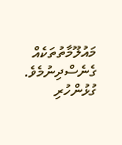މައުލޫމާތުތަކެއް ގެނެސްދިނުމެވެ.
ގުޅުންހުރި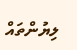ލިޔުންތައް